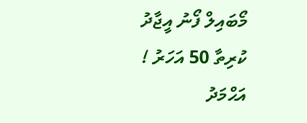މޯބައިލް ފޯނު އީޖާދު ކުރިތާ 50 އަހަރު !
އަޙްމަދު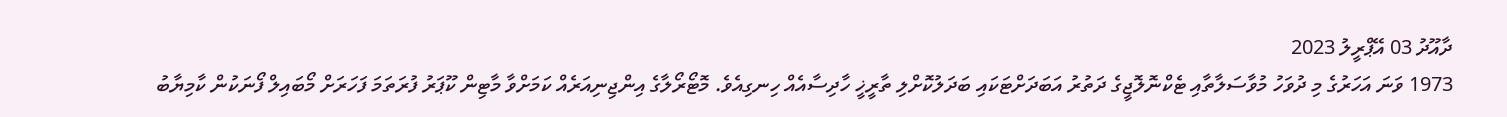ދާއޫދު 03 އޭޕްރީލު 2023
1973 ވަނަ އަހަރުގެ މި ދުވަހު މުވާސަލާތާއި ޓެކްނޮލޮޖީގެ ދަތުރު އަބަދަށްޓަކައި ބަދަލުކޮށްލި ތާރީޚީ ހާދިސާއެއް ހިނގިއެވެ. މޮޓޯރޯލާގެ އިންޖިނިއަރެއް ކަމަށްވާ މާޓިން ކޫޕަރު ފުރަތަމަ ފަހަރަށް މޯބައިލް ފޯނަކުން ކާމިޔާބު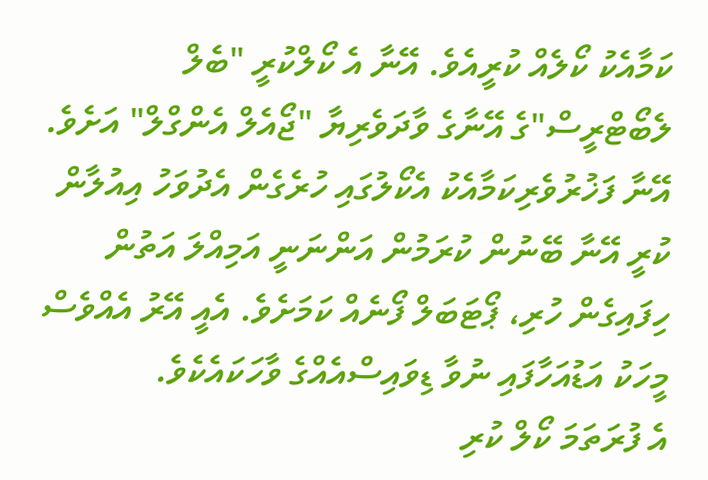ކަމާއެކު ކޯލެއް ކުރީއެވެ. އޭނާ އެ ކޯލްކުރީ "ބެލް ލެބޯޓްރީސް"ގެ އޭނާގެ ވާދަވެރިޔާ "ޖޯއެލް އެންގްލް" އަށެވެ. އޭނާ ފަޚުރުވެރިކަމާއެކު އެކޯލުގައި ހުރެގެން އެދުވަހު އިއުލާން ކުރީ އޭނާ ބޭނުން ކުރަމުން އަންނަނީ އަމިއްލަ އަތުން ހިފައިގެން ހުރި، ޕޯޓަބަލް ފޯނެއް ކަމަށެވެ. އެއީ އޭރު އެއްވެސް މީހަކު އަޑުއަހާފައި ނުވާ ޑިވައިސްއެއްގެ ވާހަކައެކެވެ.
އެ ފުރަތަމަ ކޯލް ކުރި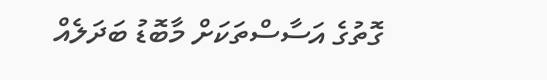ގޮތުގެ އަސާސްތަކަށް މާބޮޑު ބަދަލެއް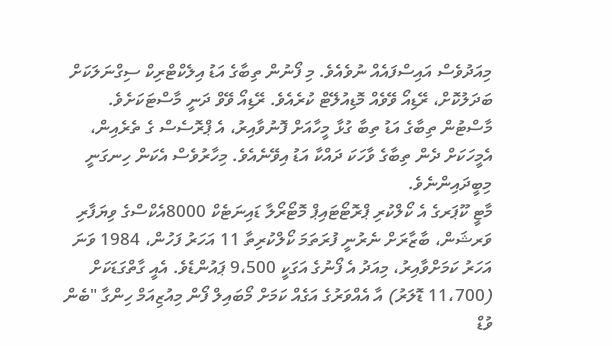މިއަދުވެސް އައިސްފައެއް ނުވެއެވެ. މި ފޯނުން ތިބާގެ އަޑު އިލެކްޓްރިކް ސިގްނަލަކަށް ބަދަލުކޮށް، ރޭޑިއޯ ވޭވެއް މޮޑިއުލޭޓް ކުރެއެވެ. ރޭޑިއޯ ވޭވް ދަނީ މާސްޓަކަށެވެ. މާސްޓުން ތިބާގެ އަޑު ތިބާ ގުޅާ މީހާއަށް ފޮނުވާއިރު، އެ ޕްރޮސެސް ގެ ތެރެއިން، އެމީހަކަށް ދެން ތިބާގެ ވާހަކަ ދައްކާ އަޑު އިވޭނެއެވެ. މިހާރުވެސް އެކަން ހިނގަނީ މިބީދައިންނެވެ.
މާޓީ ކޫޕަރގެ އެ ކޯލްކުރި ޕްރޮޓޯޓައިޕް މޮޓޯރޯލާ ޑައިނަޓެކް 8000އެކްސްގެ ވިޔަފާރި ވަރޝަން، ބާޒާރަށް ނެރުނީ ފުރަތަމަ ކޯލްކުރިތާ 11 އަހަރު ފަހުން، 1984 ވަނަ އަހަރު ކަމަށްވާއިރު، މިއަދު އެ ފޯނުގެ އަގަކީ 9،500 ޕައުންޑެވެ. އެއީ ގާތްގަޑަކަށް (11،700 ޑޮލަރު) އާ އެއްވަރުގެ އަގެއް ކަމަށް މޯބައިލް ފޯން މިއުޒިއަމް ހިންގާ "ބެން ވުޑް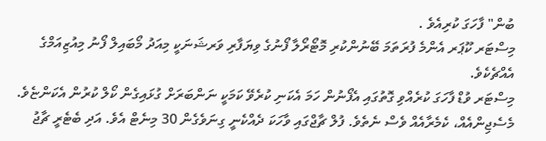ބުން" ފާހަގަ ކުރިއެވެ .
މިސްޓަރ ކޫޕަރ އެންމެ ފުރަތަމަ ބޭނުންކުރި މޮޓޯރޯލާ ފޯނުގެ ވިޔަފާރި ވަރޝަނަކީ މިއަދު މޯބައިލް ފޯނު މިއުޒިއަމްގެ އެއްޗެކެވެ.
މިސްޓަރ ވުޑް ފާހަގަ ކުރެއްވި ގޮތުގައި އެފޯނުން ހަމަ އެކަނި ކުރެވޭ ކަމަކީ ނަންބަރަށް ގުޅައިގެން ކޯލް ކުރުން އެކަންޏެވެ. މެސެޖިންއެއް، ކެމެރާއެއް ވެސް ނެތެވެ. ފުލް ޗާޖްގައި ވާހަކަ ދެއްކެނީ ގިނަވެގެން 30 މިނެޓް އެވެ. އަދި ބެޓެރީ ޗާޖު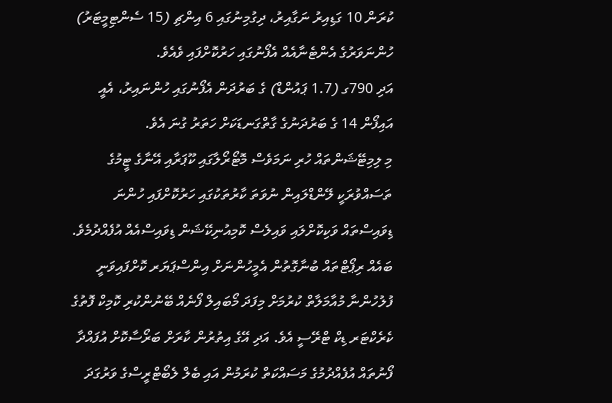ކުރަން 10 ގަޑިއިރު ނަގާއިރު، ދިގުމިނުގައި 6 އިންޗި (15 ސެންޓިމީޓަރު) ހުންނަވަރުގެ އެންޓެނާއެއް އެފޯނުގައި ހަރުކޮށްފައި ވެއެވެ.
އަދި 790ގ (1.7 ޕައުންޑް) ގެ ބަރުދަން އެފޯނުގައި ހުންނައިރު، އެއީ އައިފޯން 14 ގެ ބަރުދަނުގެ ގާތްގަނޑަކަށް ހަތަރު ގުނަ އެވެ.
މި ލިމިޓޭޝަންތައް ހުރި ނަމަވެސް މޮޓޯރޯލާގައި ކޫޕަރާއި އޭނާގެ ޓީމުގެ ތަސައްވުރަކީ ލޭންޑްލައިން ނުވަތަ ކާރުތަކުގައި ހަރުކޮށްފައި ހުންނަ ޑިވައިސްތައް ވަކިކޮށްލައި ވައިލެސް ކޮމިއުނިކޭޝަން ޑިވައިސްއެއް އުފެއްދުމެވެ. ބައެއް ރިޕޯޓްތައް ބުނާގޮތުން އެމީހުންނަށް އިންސްޕަޔަރ ކޮށްފައިވަނީ ފުލުހުންނާ މުއާމަލާތް ކުރުމަށް މިފަދަ މޯބައިލް ފޯނެއް ބޭނުންކުރި ކޮމިކް ފޮތުގެ ކެރެކްޓަރ ޑިކް ޓްރޭސީ އެވެ. އަދި އޭގެ އިތުރުން ކާރަށް ބަރޯސާކޮށް އުފައްދާ ފޯނުތައް އުފެއްދުމުގެ މަސައްކަތް ކުރަމުން އައި ބެލް ލެބޯޓްރީސްގެ ވަރުގަދަ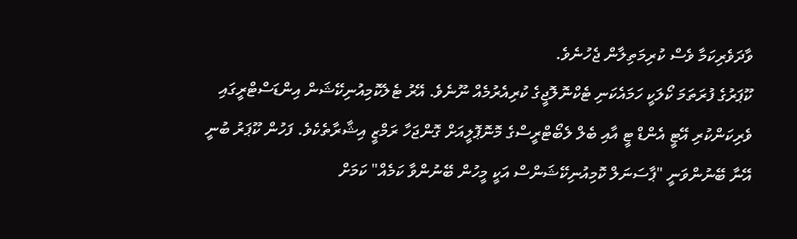ވާދަވެރިކަމާ ވެސް ކުރިމަތިލާން ޖެހުނެވެ.
ކޫޕަރުގެ ފުރަތަމަ ކޯލަކީ ހަމައެކަނި ޓެކްނޮލޮޖީގެ ކުރިއެރުމެއް ނޫނެވެ. އޭރު ޓެލެކޮމިއުނިކޭޝަން އިންޑަސްޓްރީގައި ވެރިކަންކުރި އޭޓީ އެންޑް ޓީ އާއި ބެލް ލެބޯޓްރީސްގެ މޮނޮޕޮލީއަށް ގޮންޖަހާ ރަމްޒީ އިޝާރާތެކެވެ. ފަހުން ކޫޕަރު ބުނީ އޭނާ ބޭނުންވަނީ "ޕާސަނަލް ކޮމިއުނިކޭޝަންސް އަކީ މީހުން ބޭނުންވާ ކަމެއް" ކަމަށް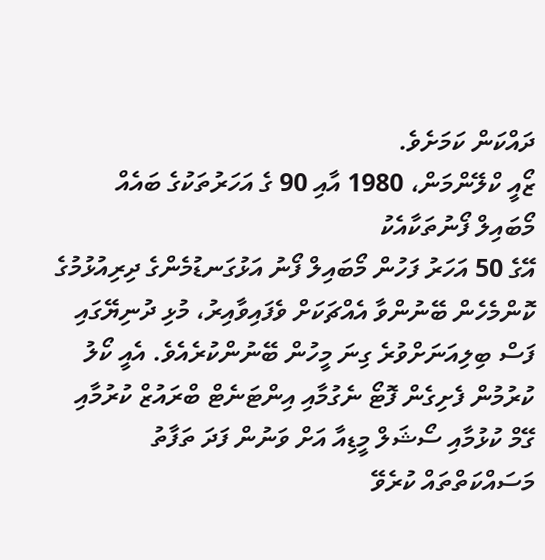ދައްކަން ކަމަށެވެ.
ޒޯއީ ކްލޭންމަން، 1980 އާއި 90 ގެ އަހަރުތަކުގެ ބައެއް މޯބައިލް ފޯނުތަކާއެކު
އޭގެ 50 އަހަރު ފަހުން މޯބައިލް ފޯނު އަޅުގަނޑުމެންގެ ދިރިއުޅުމުގެ ކޮންމެހެން ބޭނުންވާ އެއްޗަކަށް ވެފައިވާއިރު، މުޅި ދުނިޔޭގައި ފަސް ބިލިއަނަށްވުރެ ގިނަ މީހުން ބޭނުންކުރެއެވެ. އެއީ ކޯލު ކުރުމުން ފެށިގެން ފޮޓޯ ނެގުމާއި އިންޓަނެޓް ބްރައުޒް ކުރުމާއި ގޭމް ކުޅުމާއި ސޯޝަލް މީޑިއާ އަށް ވަނުން ފަދަ ތަފާތު މަސައްކަތްތައް ކުރެވޭ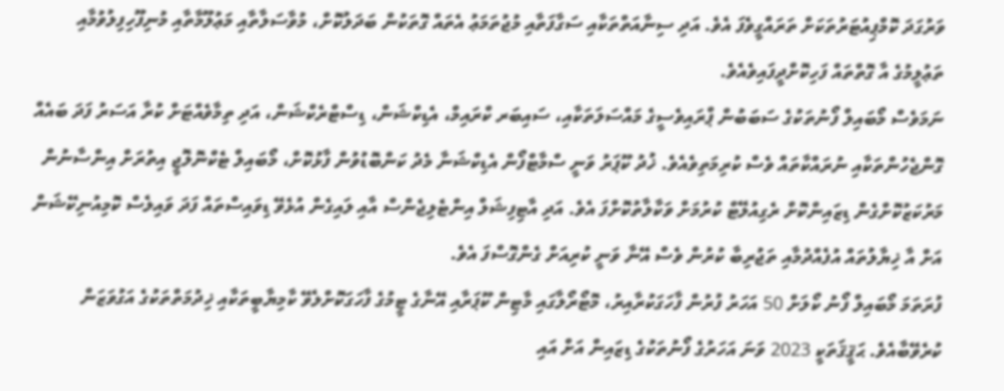ވަރުގަދަ ކޮމްޕިއުޓަރުތަކަށް ތަރައްގީވެފަ އެވެ. އަދި ސިނާއަތްތަކާއި ސަގާފަތާއި މުޖުތަމަޢު އެތައް ގޮތަކުން ބަދަލުކޮށް، މުވާސަލާތާއި މަޢުލޫމާތާއި މުނިފޫހިފިލުވުމާއި ތަޢުލީމުގެ އާ ގޮތްތައް ފަހިކޮށްދީފައިވެއެވެ.
ނަމަވެސް މޯބައިލް ފޯނުތަކުގެ ސަބަބުން ޕްރައިވެސީގެ މައްސަލަތަކާއި، ސައިބަރ ކްރައިމް، އެޑިކްޝަން، ޑިސްޓްރެކްޝަން، އަދި ތިމާވެއްޓަށް ކުރާ އަސަރު ފަދަ ބައެއް ގޮންޖެހުންތަކާއި ނުރައްކާތައް ވެސް ކުރިމަތިވެއެވެ. ޚުދު ކޫޕަރު ވަނީ ސްމާޓްފޯން އެޑިކްޝަނާ މެދު ކަންބޮޑުވުން ފާޅުކޮށް، މޯބައިލް ޓެކްނޮލޮޖީ އިތުރަށް އިންސާނުން މަރުކަޒުކޮށްގެން ޑިޒައިންކޮށް ރެގިއުލޭޓް ކުރުމަށް ވަކާލާތުކޮށްފަ އެވެ. އަދި އާޓިފިޝަލް އިންޓެލިޖެންސް އާއި ލައިގެން އުޅެވޭ ޑިވައިސްތައް ފަދަ ވައިލެސް ކޮމިއުނިކޭޝަން އަށް އާ ޚިޔާލުތައް އުފެއްދުމާއި ތަޖުރިބާ ކުރުން ވެސް އޭނާ ވަނީ ކުރިއަށް ގެންގޮސްފަ އެވެ.
ފުރަތަމަ މޯބައިލް ފޯނު ކޯލަށް 50 އަހަރު ފުރުން ފާހަގަކުރާއިރު، މޮޓޯރޯލާގައި މާޓިން ކޫޕަރާއި އޭނާގެ ޓީމުގެ ފާހަގަކޮށްލެވޭ ކާމިޔާބީތަކާއި ޚިދުމަތްތަކުގެ އަގުވަޒަން ކުރެވޭބާއެވެ. ޙަޤީޤަތަކީ 2023 ވަނަ އަހަރުގެ ފޯނުތަކުގެ ޑިޒައިން އަށް އައި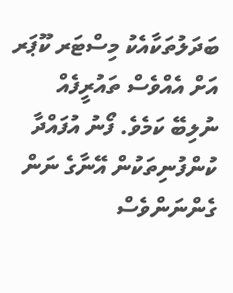ބަދަލުތަކާއެކު މިސްޓަރ ކޫޕަރ އަށް އެއްވެސް ތައުރީފެއް ނުލިބޭ ކަމެވެ. ފޯނު އުފައްދާ ކުންފުނިތަކުން އޭނާގެ ނަން ގެންނަންވެސް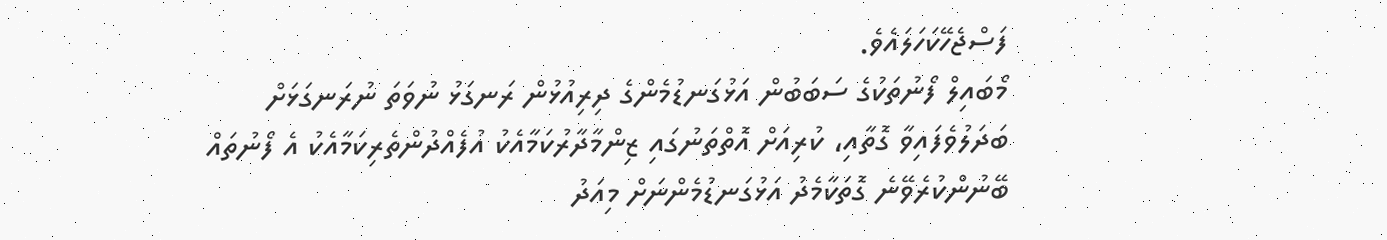ފަސްޖެހޭކަހަލައެވެ.
މޯބައިލް ފޯނުތަކުގެ ސަބަބުން އަޅުގަނޑުމެންގެ ދިރިއުޅުން ރަނގަޅު ނުވަތަ ނުރަނގަޅަށް ބަދަލުވެފައިވާ ގޮތާއި، ކުރިއަށް އޮތްތަނުގައި ޒިންމާދާރުކަމާއެކު އުފެއްދުންތެރިކަމާއެކު އެ ފޯނުތައް ބޭނުންކުރެވޭނެ ގޮތަކާމެދު އަޅުގަނޑުމެންނަށް މިއަދު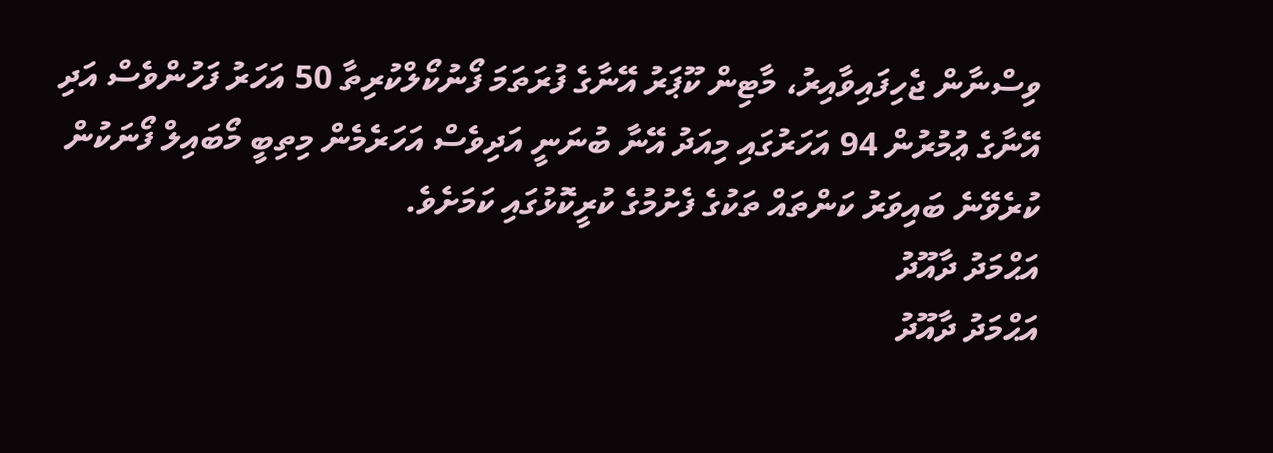ވިސްނާން ޖެހިފައިވާއިރު، މާޓިން ކޫޕަރު އޭނާގެ ފުރަތަމަ ފޯނުކޯލްކުރިތާ 50 އަހަރު ފަހުންވެސް އަދި އޭނާގެ ޢުމުރުން 94 އަހަރުގައި މިއަދު އޭނާ ބުނަނީ އަދިވެސް އަހަރެމެން މިތިބީ މޯބައިލް ފޯނަކުން ކުރެވޭނެ ބައިވަރު ކަންތައް ތަކުގެ ފެށުމުގެ ކުރީކޮޅުގައި ކަމަށެވެ.
އަޙްމަދު ދާއޫދު
އަޙްމަދު ދާއޫދު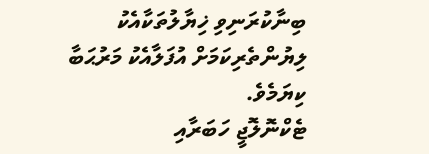ބިނާކުރަނިވި ޚިޔާލުތަކާއެކު ލިޔުންތެރިކަމަށް އުފަލާއެކު މަރުޙަބާ ކިޔަމެވެ.
ޓެކްނޮލޮޖީ ހަބަރާއި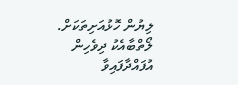ލިޔުން ހޮޅުއަށިތަކަށް.
ލޯތްބާއެކު ދިވެހިން އުފައްދާފައިވާ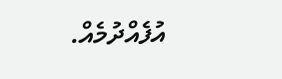އުފެއްދުމެއް.